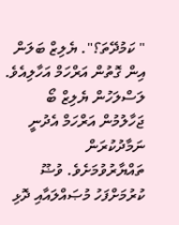" ކަމުދޭތަ؟". ޔެލިޒް ބަލަން އިން ގޮތުން އަރްހަމް އަހާލިއެވެ. ލަސްލަހުން ޔެލިޒް ބޯ ޖަހާލުމުން އަރްހަމް އެދުނީ ނަމާދުކުރަން ތައްޔާރުވުމަށެވެ. ވުޟޫ ކުރުމަށްފަހު މުޞައްލައާއި ދޮޅި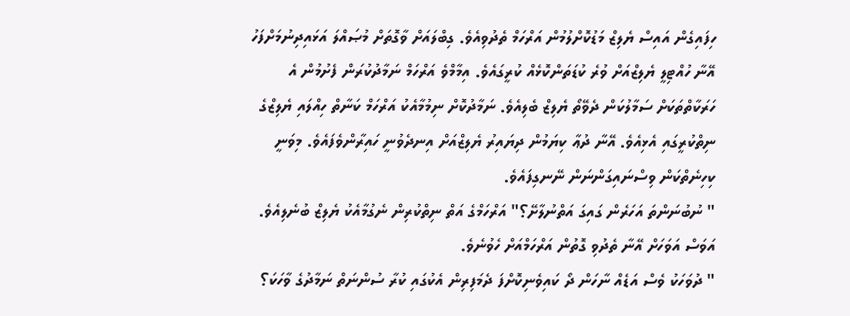ހިފައިގެން އައިސް ޔެލިޒް މަޑުކޮށްލުމުން އަރްހަމް ތެދުވިއެވެ. ގިބްލައަށް ވާގޮތަށް މުޞައްލަ އަޅައިދިނުމަށްފަހު އޭނާ ހުއްޓިލީ ޔެލިޒްއަށް ވުރެ ކުޑަތަންކޮޅެއް ކުރީގައެވެ. އިމާމްވެ އަރްހަމް ނަމާދުކުރަން ފެށުމުން އެ ހަރަކާތްތަކަށް ސަމާލުކަން ދެވޭތޯ ޔެލިޒް ބެލިއެވެ. ނަމާދުކޮށް ނިމުމާއެކު އަރްހަމް ކަނާތް ހިއްލައި ޔެލިޒްގެ ނިތްކުރީގައި އެޅިއެވެ. އޭނާ ދުޢާ ކިޔަމުން ދިޔައިރު ޔެލިޒްއަށް އިނދެވުނީ ހައިރާންވެފައެވެ. މިވަނީ ކިހިނެތްކަން ވިސްނައިގަންނަން ނޭނގިފައެވެ.
" ނުބުނަންތަ އަހަރެން ގައިގަ އަތްނުލާށޭ؟" އަރްހަމްގެ އަތް ނިތްކުރިން ނެގުމާއެކު ޔެލިޒް ބުނެލިއެވެ. އަވަސް އަވަހަށް އޭނާ ތެދުވި ގޮތުން އަރްހަމްއަށް ހެވުނެވެ.
" ދުވަހަކު ވެސް އަޑެއް ނާހަން ދޯ ކައިވެނިކޮށްފަ ދެމަފިރިން އެކުގައި ކުރާ ސުންނަތް ނަމާދުގެ ވާހަކަ؟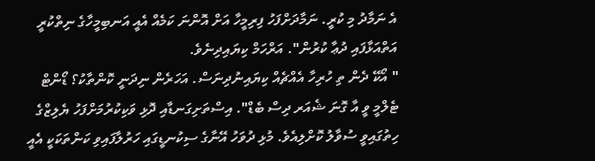އެ ނަމާދު މި ކުރީ. ނަމާދަށްފަހު ފިރިމީހާ އަށް އޮންނަ ކަމެއް އެއީ އަނބިމީހާގެ ނިތްކުރީ އަތްއަޅާފައި ދުޢާ ކުރުން". އަރްހަމް ކިޔައިދިނެވެ.
" އޯކޭ ދެން ތި ހުރިހާ އެއްޗެއް ކިޔައިނުދިނަސް. އަހަރެން ނިދަނީ ކޮންތާކު؟ ޑޯންޓް ޓެލްމީ ވީ އާ ގޮނަ ޝެއަރ ދިސް ބެޑް". އިސްތަށިގަނޑާއި ދޮޅި ވަކިކުރުމަށްފަހު ޔެލިޒްގެ ހިތުގައިވީ ސުވާލު ކޮށްލިއެވެ. މުޅި ދުވަހު އޭނާގެ ސިކުނޑީގައި ހަރުލާފައިވި ކަންތަކަކީ އެއީ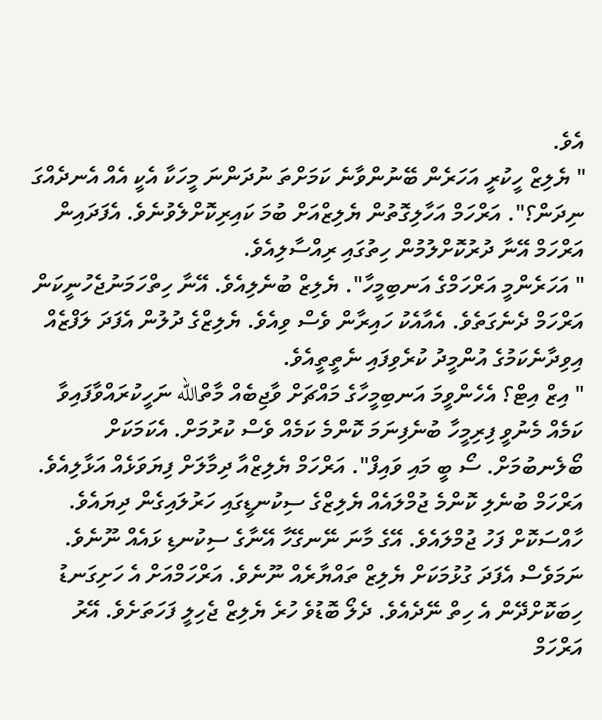އެވެ.
" ޔެލިޒް ހީކުރީ އަހަރެން ބޭނުންވާނެ ކަމަށްތަ ނުދަންނަ މީހަކާ އެކީ އެއް އެނދެއްގަ ނިދަން؟". އަރްހަމް އަހާލިގޮތުން ޔެލިޒްއަށް ބުމަ ކައިރިކޮށްލެވުނެވެ. އެފަދައިން އަރްހަމް އޭނާ ދުރުކޮށްލުމުން ހިތުގައި ރިއްސާލިއެވެ.
" އަހަރެންމީ އަރްހަމްގެ އަނބިމީހާ". ޔެލިޒް ބުނެލިއެވެ. އޭނާ ހިތްހަމަނުޖެހުނީކަން އަރްހަމް ދެނެގަތެވެ. އެއާއެކު ހައިރާން ވެސް ވިއެވެ. ޔެލިޒްގެ ދުލުން އެފަދަ ލަފްޒެއް އިވިދާނެކަމުގެ އުންމީދު ކުރެވިފައި ނެތީތީއެވެ.
" އިޒް އިޓް؟ އެހެންވީމަ އަނބިމީހާގެ މައްޗަށް ވާޖިބެއް މާތްالله ނަހީކުރައްވާފައިވާ ކަމެއް މެނުވީ ފިރިމީހާ ބުނެފިނަމަ ކޮންމެ ކަމެއް ވެސް ކުރުމަށް. އެކަމަކަށް ބޯލެނބުމަށް. ސޯ ބީ މައި ވައިފް". އަރްހަމް ޔެލިޒްއާ ދިމާލަށް ފިޔަވަޅެއް އަޅާލިއެވެ.
އަރްހަމް ބުނެލި ކޮންމެ ޖުމްލައެއް ޔެލިޒްގެ ސިކުނޑީގައި ހަރުލައިގެން ދިޔައެވެ. ހާއްސަކޮށް ފަހު ޖުމްލައެވެ. އޭގެ މާނަ ނޭނގޭހާ އޭނާގެ ސިކުނޑި ޅައެއް ނޫނެވެ. ނަމަވެސް އެފަދަ ގުޅުމަކަށް ޔެލިޒް ތައްޔާރެއް ނޫނެވެ. އަރްހަމްއަށް އެ ހަށިގަނޑު ހިބަކޮށްދޭން އެ ހިތް ނޭދެއެވެ. ދެލޯ ބޮޑުވެ ހުރެ ޔެލިޒް ޖެހިލީ ފަހަތަށެވެ. އޭރު އަރްހަމް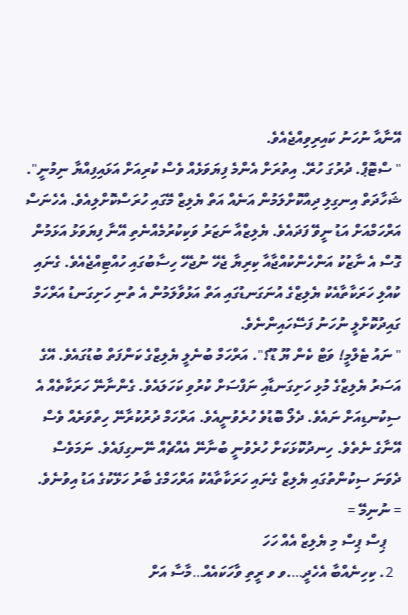އޭނާއާ ނުހަނު ކައިރިވިއްޖެއެވެ.
" ސްޓޮޕް. ދުރުގަ ހުރޭ. އިތުރަށް އެންމެ ފިޔަވަޅެއް ވެސް ކުރިއަށް އަޅައިފިއްޔާ ނިމުނީ". ޝަހާދަތް އިނގިލި ދިއްކޮށްލަމުން އަނެއް އަތް ޔެލިޒް މޭގައި ހުރަސްކޮށްލިއެވެ. އެހެނަސް އަރްހަމްއަށް އަޑު ނީވޭ ފަދައެވެ. ޔެލިޒްއާ ނަޒަރު ވަކިކުރުމެއްނެތި އޭނާ ފިޔަވަޅު އަޅަމުން ގޮސް އެ ނާޒުކު އަންހެންކުއްޖާއާ ކިރިޔާ ޖެހޭ ނުޖެހޭ ހިސާބުގައި ހުއްޓިއްޖެއެވެ. ގެނައި ކުއްލި ހަރަކާތާއެކު ޔެލިޒްގެ އުނަގަނޑުގައި އަތް އަޅުވާލަމުން އެ ތުނި ހަށިގަނޑު އަރްހަމް ގައިދުކޮށްލީ ނުހަނު ފަސޭހައިންނެވެ.
" ނައު ޓެލްމީ! ވަޓް ކެން ޔޫ ޑޫ؟". އަރްހަމް ބުނެލީ ޔެލިޒްގެ ކަންފަތް ބުޑުގައެވެ. އޭގެ އަސަރު ޔެލިޒްގެ މުޅި ހަށިގަނޑާއި ނަފްސަށް ކުރުވި ކަހަލައެވެ. ގެންނާނޭ ހަރަކާތެއް އެ ސިކުނޑިއަށް ނައެވެ. ދެލޯ ބޮޑުވެ ހުރެވުނީއެވެ. އަރްހަމް ދުރުކުރާނޭ ހިތްވަރެއް ވެސް އޭނާގެ ނެތެވެ. ހިނދުކޮޅަކަށް ހުރެވުނީ ބުނާނޭ އެއްޗެއް ނޭނގިފައެވެ. ނަމަވެސް ދެވަނަ ސިކުންތުގައި ޔެލިޒް ގެނައި ހަރަކާތާއެކު އަރްހަމްގެ ބާރު ހަޅޭކުގެ އަޑު އިވުނެވެ.
= ނުނިމޭ =
    ޕިސް ޕިސް މި ޔެލިޒް އެއް ހަހަ
  2. ކިހިނެއްބާ އެހެދީ….ވ ވ ރީތި ވާހަކައެއް…މާސާ އަށް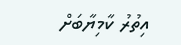އިތުރު ކާމިޔާބަށް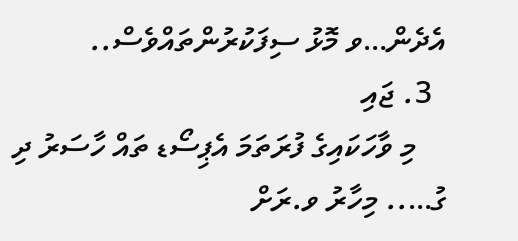އެދެން…ވ މޮޅު ސިފަކުރުންތައްވެސް..
  3. ޖައި
    މި ވާހަކައިގެ ފުރަތަމަ އެޕިސޯޑ ތައް ހާސަރު ދި ގު….. މިހާރު ވ.ރަށް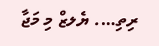ރިތި…. ޔެލޒް މި މަޖާ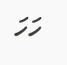ހަހަ